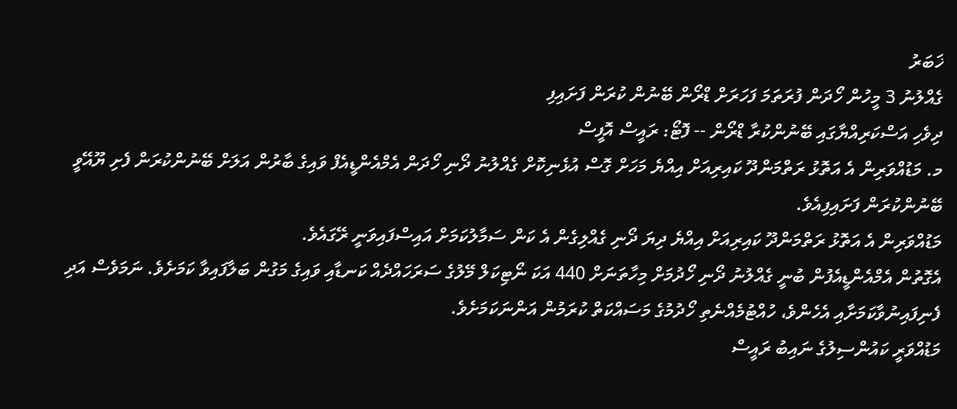ޚަބަރު
ގެއްލުނު 3 މީހުން ހޯދަން ފުރަތަމަ ފަހަރަށް ޑްރޯން ބޭނުން ކުރަން ފަށައިފި
ދިވެހި އަސްކަރިއްޔާގައި ބޭނުންކުރާ ޑްރޯން -- ފޮޓޯ: ރައީސް އޮފީސް
މ. މަޑުއްވަރިން އެ އަތޮޅު ރަތްމަންދޫ ކައިރިއަށް އިއްޔެ މަހަށް ގޮސް އުޅެނިކޮށް ގެއްލުނު ދޯނި ހޯދަން އެމްއެންޑީއެފް ވައިގެ ބާރުން އަލަށް ބޭނުންކުރަން ފެށި ޔޫއޭވީ ބޭނުންކުރަން ފަށައިފިއެވެ.
މަޑުއްވަރިން އެ އަތޮޅު ރަތްމަންދޫ ކައިރިއަށް އިއްޔެ ދިޔަ ދޯނި ގެއްލިގެން އެ ކަން ސަމާލުކަމަށް އައިސްފައިވަނީ ރޭގައެވެ.
އެގޮތުން އެމްއެންޑީއެފުން ބުނީ ގެއްލުނު ދޯނި ހޯދުމަށް މިހާތަނަށް 440 އަކަ ނޯޓިކަލް މޭލުގެ ސަރަހައްދެއް ކަނޑާއި ވައިގެ މަގުން ބަލާފައިވާ ކަމަށެވެ. ނަމަވެސް އަދި ފެނިފައިނުވާކަމަށާއި އެހެންވެ، ހުއްޓުމެއްނެތި ހޯދުމުގެ މަސައްކަތް ކުރަމުން އަންނަކަމަށެވެ.
މަޑުއްވަރީ ކައުންސިލުގެ ނައިބު ރައީސް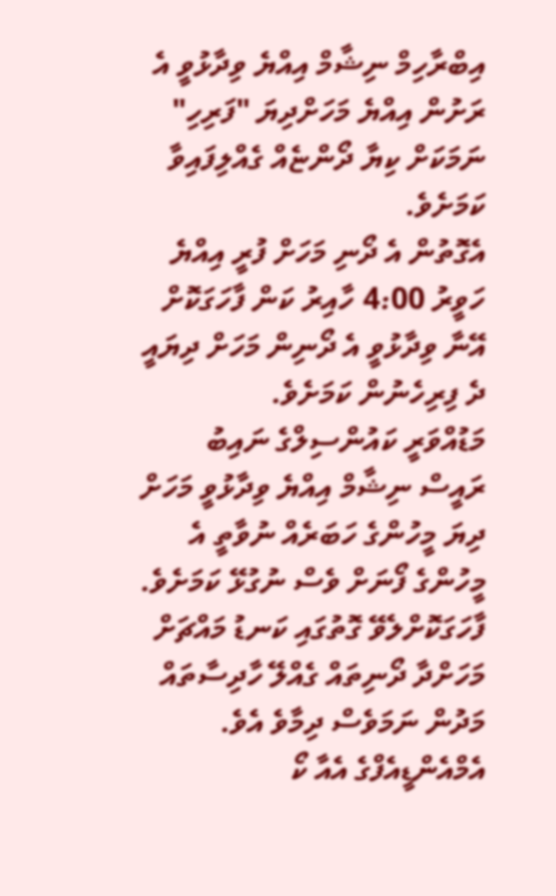އިބްރާހިމް ނިޝާމް އިއްޔެ ވިދާޅުވީ އެ ރަށުން އިއްޔެ މަހަށްދިޔަ "ފަރިހި" ނަމަކަށް ކިޔާ ދޯންޏެއް ގެއްލިފައިވާ ކަމަށެވެ.
އެގޮތުން އެ ދޯނި މަހަށް ފުރީ އިއްޔެ ހަވީރު 4:00 ހާއިރު ކަން ފާހަގަކޮށް އޭނާ ވިދާޅުވީ އެ ދޯނިން މަހަށް ދިޔައީ ދެ ފިރިހެނުން ކަމަށެވެ.
މަޑުއްވަރީ ކައުންސިލްގެ ނައިބު ރައީސް ނިޝާމް އިއްޔެ ވިދާޅުވީ މަހަށް ދިޔަ މީހުންގެ ހަބަރެއް ނުވާތީ އެ މީހުންގެ ފޯނަށް ވެސް ނުގުޅޭ ކަމަށެވެ.
ފާހަގަކޮށްލެވޭ ގޮތުގައި ކަނޑު މައްޗަށް މަހަށްދާ ދޯނިތައް ގެއްލޭ ހާދިސާތައް މަދުން ނަމަވެސް ދިމާވެ އެވެ.
އެމްއެންޑީއެފްގެ އެއާ ކޯ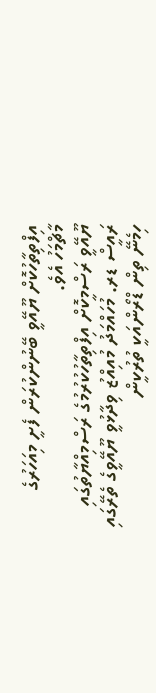އިފްތިތާހުކޮށް ޔޫއޭވީ ބޭނުންކުރަން ފެށީ މިއަހަރުގެ މާޗްމަހު އެވެ.
ޔޫއޭވީ ރަސްމީކޮށް އިފްތިތާހުކުރުމުގެ ރަސްމިއްޔާތުގައި ރައީސް ޑރ. މުހައްމަދު މުއިއްޒު ވިދާޅުވީ ޔޫއޭވީގެ ތެރޭގައި ހިމެނޭ ތިން ޑްރޯންއަކީ ތުރުކީން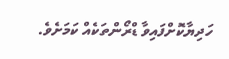ހަދިޔާކޮށްފައިވާ ޑްރޯންތަކެއް ކަމަށެވެ.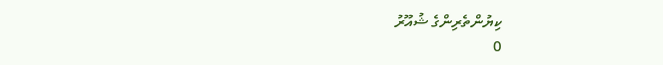ކިޔުންތެރިންގެ ޝުއޫރު
0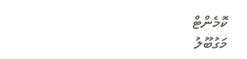ކޮމެންޓް
މަގުބޫލު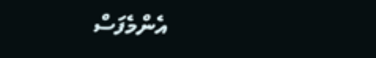އެންމެފަސް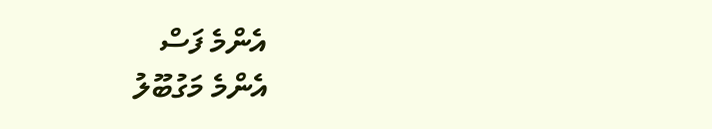އެންމެ ފަސް
އެންމެ މަގުބޫލު